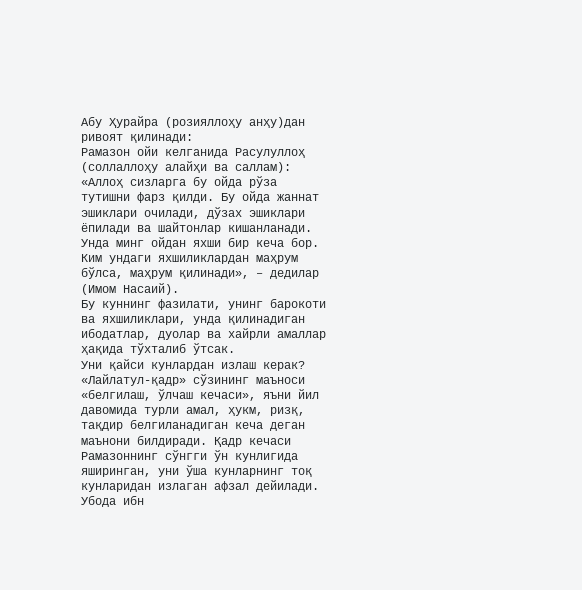Абу Ҳурайра (розияллоҳу анҳу)дан ривоят қилинади:
Рамазон ойи келганида Расулуллоҳ (соллаллоҳу алайҳи ва саллам): «Аллоҳ сизларга бу ойда рўза тутишни фарз қилди. Бу ойда жаннат эшиклари очилади, дўзах эшиклари ёпилади ва шайтонлар кишанланади. Унда минг ойдан яхши бир кеча бор. Ким ундаги яхшиликлардан маҳрум бўлса, маҳрум қилинади», – дедилар (Имом Насаий).
Бу куннинг фазилати, унинг барокоти ва яхшиликлари, унда қилинадиган ибодатлар, дуолар ва хайрли амаллар ҳақида тўхталиб ўтсак.
Уни қайси кунлардан излаш керак?
«Лайлатул-қадр» сўзининг маъноси «белгилаш, ўлчаш кечаси», яъни йил давомида турли амал, ҳукм, ризқ, тақдир белгиланадиган кеча деган маънони билдиради. Қадр кечаси Рамазоннинг сўнгги ўн кунлигида яширинган, уни ўша кунларнинг тоқ кунларидан излаган афзал дейилади.
Убода ибн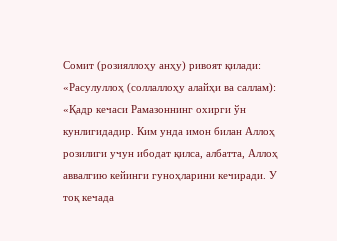Сомит (розияллоҳу анҳу) ривоят қилади:
«Расулуллоҳ (соллаллоҳу алайҳи ва саллам): «Қадр кечаси Рамазоннинг охирги ўн кунлигидадир. Ким унда имон билан Аллоҳ розилиги учун ибодат қилса, албатта, Аллоҳ аввалгию кейинги гуноҳларини кечиради. У тоқ кечада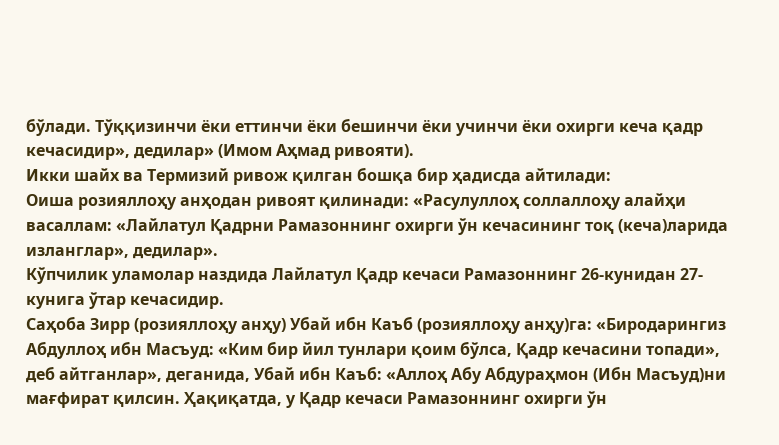бўлади. Тўққизинчи ёки еттинчи ёки бешинчи ёки учинчи ёки охирги кеча қадр кечасидир», дедилар» (Имом Аҳмад ривояти).
Икки шайх ва Термизий ривож қилган бошқа бир ҳадисда айтилади:
Оиша розияллоҳу анҳодан ривоят қилинади: «Расулуллоҳ соллаллоҳу алайҳи васаллам: «Лайлатул Қадрни Рамазоннинг охирги ўн кечасининг тоқ (кеча)ларида изланглар», дедилар».
Кўпчилик уламолар наздида Лайлатул Қадр кечаси Рамазоннинг 26-кунидан 27-кунига ўтар кечасидир.
Саҳоба Зирр (розияллоҳу анҳу) Убай ибн Каъб (розияллоҳу анҳу)га: «Биродарингиз Абдуллоҳ ибн Масъуд: «Ким бир йил тунлари қоим бўлса, Қадр кечасини топади», деб айтганлар», деганида, Убай ибн Каъб: «Аллоҳ Абу Абдураҳмон (Ибн Масъуд)ни мағфират қилсин. Ҳақиқатда, у Қадр кечаси Рамазоннинг охирги ўн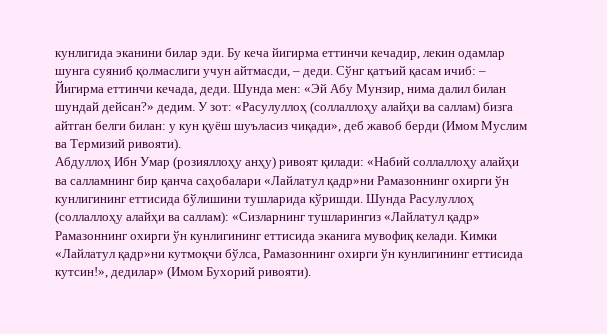кунлигида эканини билар эди. Бу кеча йигирма еттинчи кечадир, лекин одамлар шунга суяниб қолмаслиги учун айтмасди, – деди. Сўнг қатъий қасам ичиб: – Йигирма еттинчи кечада, деди. Шунда мен: «Эй Абу Мунзир, нима далил билан шундай дейсан?» дедим. У зот: «Расулуллоҳ (соллаллоҳу алайҳи ва саллам) бизга айтган белги билан: у кун қуёш шуъласиз чиқади», деб жавоб берди (Имом Муслим ва Термизий ривояти).
Абдуллоҳ Ибн Умар (розияллоҳу анҳу) ривоят қилади: «Набий соллаллоҳу алайҳи ва салламнинг бир қанча саҳобалари «Лайлатул қадр»ни Рамазоннинг охирги ўн кунлигининг еттисида бўлишини тушларида кўришди. Шунда Расулуллоҳ (соллаллоҳу алайҳи ва саллам): «Сизларнинг тушларингиз «Лайлатул қадр» Рамазоннинг охирги ўн кунлигининг еттисида эканига мувофиқ келади. Кимки «Лайлатул қадр»ни кутмоқчи бўлса, Рамазоннинг охирги ўн кунлигининг еттисида кутсин!», дедилар» (Имом Бухорий ривояти).